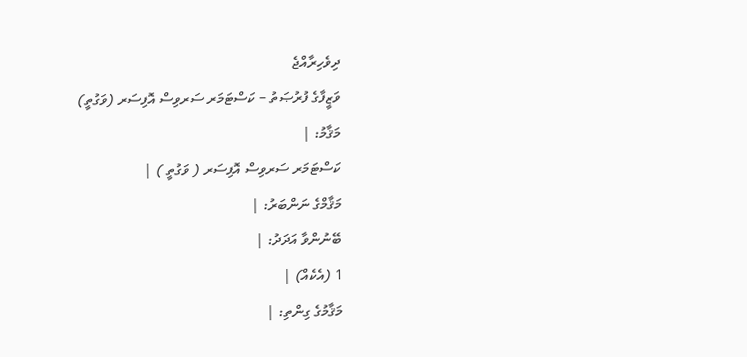ދިވެހިރާއްޖެ
ވަޒީފާގެ ފުރުޞަތު – ކަސްޓަމަރ ސަރވިސް އޮފިސަރ (ވަގުތީ)
މަޤާމު: |
ކަސްޓަމަރ ސަރވިސް އޮފިސަރ ( ވަގުތީ ) |
މަޤާމްގެ ނަންބަރު: |
ބޭނުންވާ އަދަދު: |
1 (އެކެއް) |
މަޤާމުގެ ގިންތި: |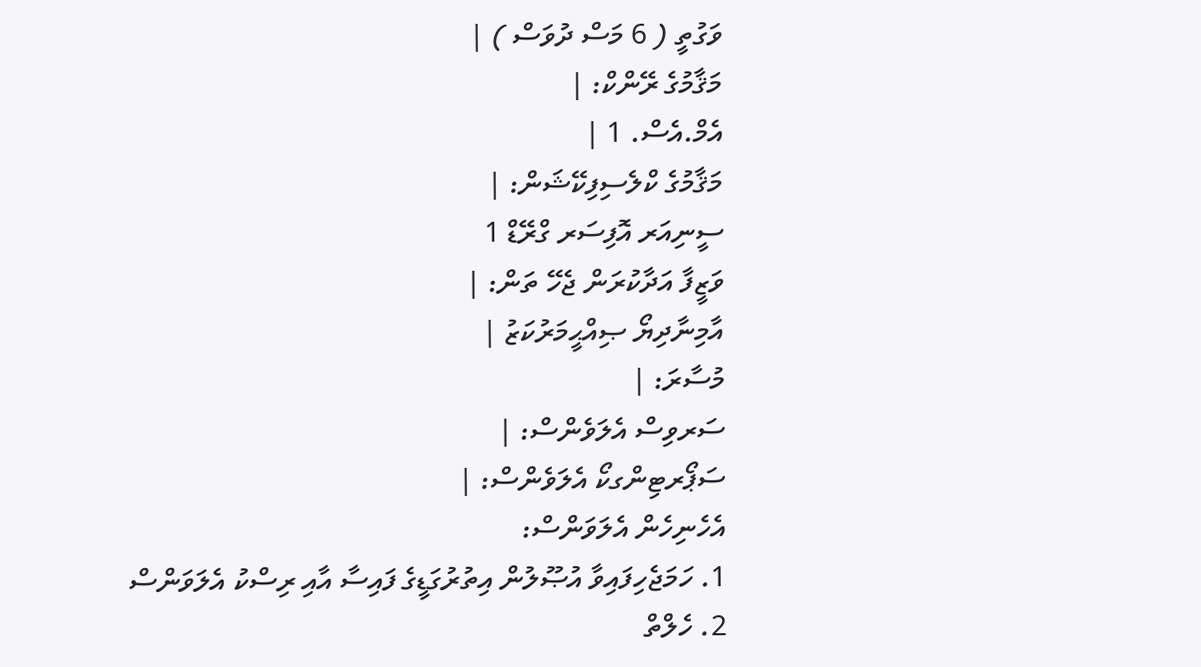ވަގުތީ ( 6 މަސް ދުވަސް ) |
މަޤާމުގެ ރޭންކް: |
އެމް.އެސް. 1 |
މަޤާމުގެ ކްލެސިފިކޭޝަން: |
ސީނިއަރ އޮފިސަރ ގްރޭޑް 1
ވަޒީފާ އަދާކުރަން ޖެހޭ ތަން: |
އާމިނާދިޔޯ ޞިއްޙީމަރުކަޒު |
މުސާރަ: |
ސަރވިސް އެލަވެންސް: |
ސަޕޯރޓިންގކޯ އެލަވެންސް: |
އެހެނިހެން އެލަވަންސް:
1. ހަމަޖެހިފައިވާ އުޞޫލުން އިތުރުގަޑީގެ ފައިސާ އާއި ރިސްކު އެލަވަންސް 2. ހެލްތް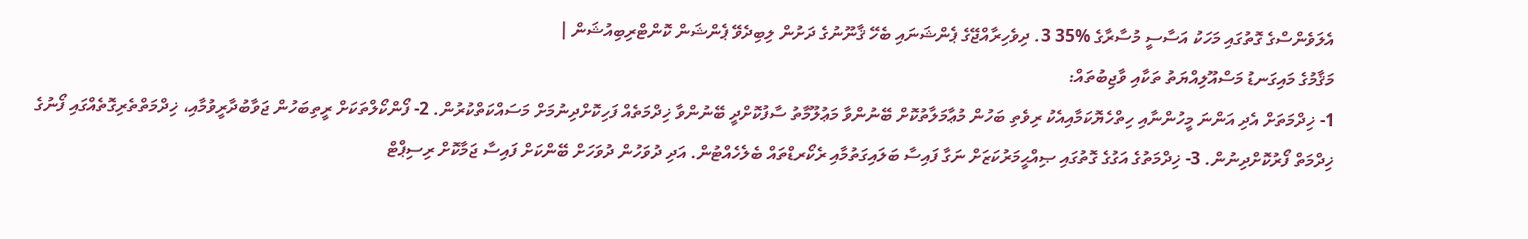އެލަވެންސްގެ ގޮތުގައި މަހަކު އަސާސީ މުސާރާގެ %35 3. ދިވެހިރާއްޖޭގެ ޕެންޝަނައި ބެހޭ ޤާނޫނުގެ ދަށުން ލިބިދެވޭ ޕެންޝަން ކޮންޓްރިބިއުޝަން |
މަޤާމުގެ މައިގަނޑު މަސްއޫލިއްޔަތު ތަކާއި ވާޖިބުތައް:
1- ޚިދްމަތަށް އެދި އަންނަ މީހުންނާއި ހިތްހެޔޮކަމާއިއެކު ރިވެތި ބަހުން މުޢާމަލާތުކޮށް ބޭނުންވާ މަޢުލޫމާތު ސާފުކޮށްދީ ބޭނުންވާ ޚިދްމަތެއް ފަހިކޮށްދިނުމަށް މަސައްކަތްކުރުން. 2- ފޯންކޯލްތަކަށް ރީތިބަހުން ޖަވާބުދާރީވުމާއި، ޚިދްމަތްތެރިގޮތެއްގައި ފޯނުގެ ޚިދްމަތް ފޯރުކޮށްދިނުން. 3- ޚިދްމަތުގެ އަގުގެ ގޮތުގައި ޞިއްޙީމަރުކަޒަށް ނަގާ ފައިސާ ބަލައިގަތުމާއި ރެކޯރޑްތައް ބެލެހެއްޓުން. އަދި ދުވަހުން ދުވަހަށް ބޭންކަށް ފައިސާ ޖަމާކޮށް ރިސިޕްޓް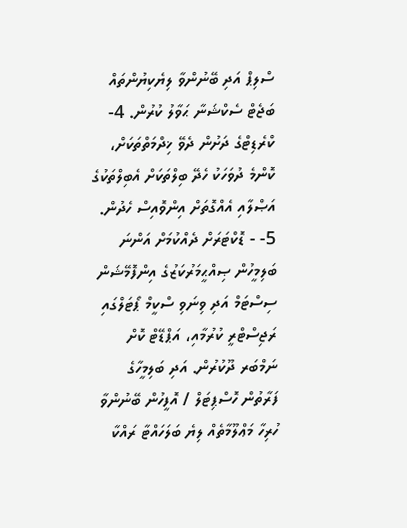ސްލިޕް އަދި ބޭނުންވާ ލިޔެކިޔުންތައް ބަޖެޓް ސެކްޝަނާ ޙަވާލު ކުރުން. 4- ކްރެޑިޓްގެ ދަށުން ދެވޭ ޚިދްމަތްތަކަށް، ކޮންމެ ދުވަހަކު ހެދޭ ބިލްތަކަށް އެބިލްތަކުގެ އަޞްލާއި އެއްގޮތަށް އިންވޮއިސް ހެދުން. 5- - ޑޮކްޓަރަށް ދެއްކުމަށް އަންނަ ބަލިމީހުން ޞިއްޙީމަރުކަޒުގެ އިންފޮމޭޝަން ސިސްޓަމް އަދި ވިނަވި ސްކީމް ޕޯޓަލްގައި ރަޖިސްޓްރީ ކުރުމާއި، އަޕްޑޭޓް ކޮށް ނަމްބަރ ދޫކުރުން. އަދި ބަލިމީހާގެ ފަރާތުން ހޮސްޕިޓަލް / އޮފީހުން ބޭނުންވާ ހުރިހާ މަޢްލޫމާތެއް ލިޔެ ބަލަހައްޓާ ރައްކާ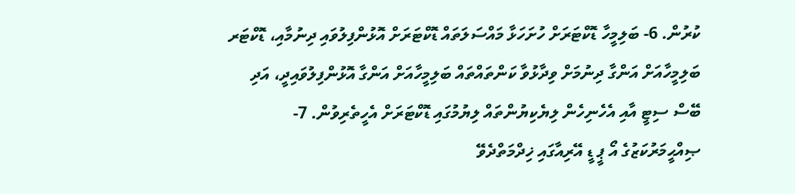ކުރުން. 6- ބަލިމީހާ ޑޮކްޓަރަށް ހުށަހަޅާ މައްސަލަތައް ޑޮކްޓަރަށް އޮޅުންފިލުވައި ދިނުމާއި، ޑޮކްޓަރ ބަލިމީހާއަށް އަންގާ ދިނުމަށް ވިދާޅުވާ ކަންތައްތައް ބަލިމީހާއަށް އަންގާ އޮޅުންފިލުވައިދީ، އަދި ބޭސް ސިޓީ އާއި އެހެނިހެން ލިޔެކިޔުންތައް ލިޔުމުގައި ޑޮކްޓަރަށް އެހީތެރިވުން. 7- ޞިއްޙީމަރުކަޒުގެ އޯ ޕީ ޑީ އޭރިއާގައި ޚިދްމަތްދެވޭ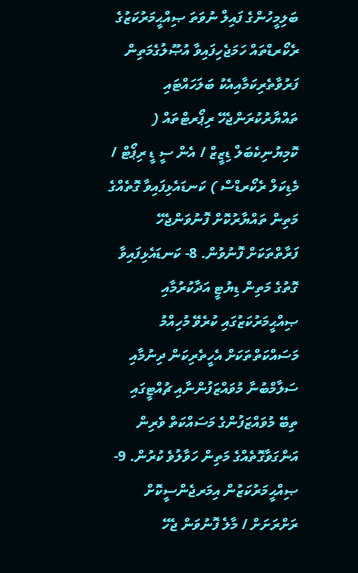ބަލިމީހުންގެ ފައިލް ނުވަތަ ޞިއްޙީމަރުކަޒުގެ ރެކޯރޑްތައް ހަމަޖެހިފައިވާ އުޞޫލުގެމަތިން ފަރުވާތެރިކަމާއިއެކު ބަލަހައްޓައި ތައްޔާރުކުރަންޖެހޭ ރިޕޯރޓްތައް ( ކޮމިޔުނިކެބަލް ޑިޒީޒް / އެން ސީ ޑީ ރިޕޯޓް / މެޑިކަލް ރެކޯރޑްސް ) ކަނޑައެޅިފައިވާ ގޮތެއްގެ މަތިން ތައްޔާރުކޮށް ފޮނުވަންޖެހޭ ފަރާތްތަކަށް ފޮނުވުން. 8- ކަނޑައެޅިފައިވާ ގޮތުގެ މަތިން ޑިޔުޓީ އަދާކުރުމާއި ޞިއްޙީމަރުކަޒުގައި ކުރެވޭ މުހިއްމު މަސައްކަތްތަކަށް އެހީތެރިކަން ދިނުމާއި ސަލާމްބުނާ މުވައްޒަފުންނާއި ޗުއްޓީގައި ތިބޭ މުވައްޒަފުންގެ މަސައްކަތް ވެރިން އަންގަވާގޮތެއްގެ މަތިން ހަވާލުވެ ކުރުން. 9- ޞިއްޙީމަރުކަޒުން އިމަރޖެންސީކޮށް ރަށްރަށަށް / މާލެ ފޮނުވަން ޖެހޭ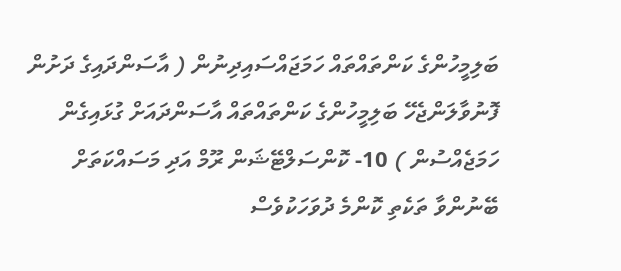ބަލިމީހުންގެ ކަންތައްތައް ހަމަޖައްސައިދިނުން ( އާސަންދައިގެ ދަށުން ފޮނުވާލަންޖެހޭ ބަލިމީހުންގެ ކަންތައްތައް އާސަންދައަށް ގުޅައިގެން ހަމަޖެއްސުން ) 10- ކޮންސަލްޓޭޝަން ރޫމް އަދި މަސައްކަތަށް ބޭނުންވާ ތަކެތި ކޮންމެ ދުވަހަކުވެސް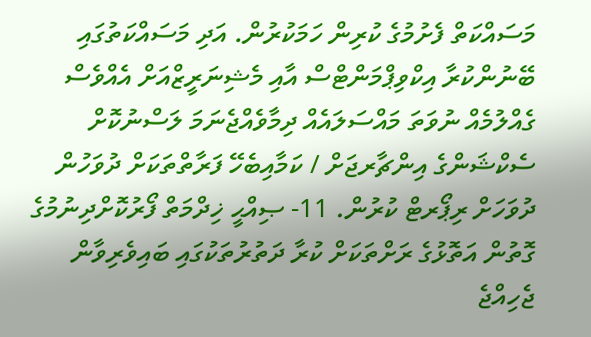މަސައްކަތް ފެށުމުގެ ކުރިން ހަމަކުރުން. އަދި މަސައްކަތުގައި ބޭނުންކުރާ އިކްވިޕްމަންޓްސް އާއި މެޝިނަރީޒްއަށް އެއްވެސް ގެއްލުމެއް ނުވަތަ މައްސަލައެއް ދިމާވެއްޖެނަމަ ލަސްނުކޮށް ސެކްޝަންގެ އިންޗާރޖަށް / ކަމާއިބެހޭ ފަރާތްތަކަށް ދުވަހުން ދުވަހަށް ރިޕޯރޓް ކުރުން. 11- ޞިއްޙީ ޚިދްމަތް ފޯރުކޮށްދިނުމުގެ ގޮތުން އަތޮޅުގެ ރަށްތަކަށް ކުރާ ދަތުރުތަކުގައި ބައިވެރިވާން ޖެހިއްޖެ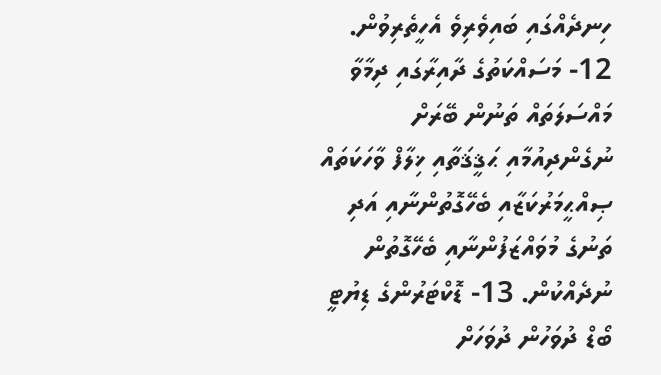ހިނދެއްގައި ބައިވެރިވެ އެހީތެރިވުން. 12- މަސައްކަތުގެ ދާއިރާގައި ދިމާވާ މައްސަލަތައް ތަނުން ބޭރަށް ނުގެންދިއުމާއި ޙަޤީޤަތާއި ޚިލާފް ވާހަކަތައް ޞިއްޙީމަރުކަޒާއި ބެހޭގޮތުންނާއި އަދި ތަނުގެ މުވައްޒަފުންނާއި ބެހޭގޮތުން ނުދެއްކުން. 13- ޑޮކްޓަރުންގެ ޑިޔުޓީ ބޯޑް ދުވަހުން ދުވަހަށް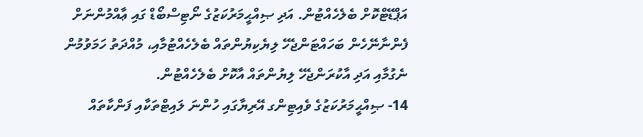އަޕްޑޭޓްކޮށް ބެލެހެއްޓުން. އަދި ޞިއްޙީމަރުކަޒުގެ ނޯޓިސްބޯޑް ގައި ޢާއްމުންނަށް ފެންނާނޭހެން ބަހައްޓަންޖެހޭ ލިޔެކިޔުންތައް ބެލެހެއްޓުމާއި، މުއްދަތު ހަމަވުމުން ނެގުމާއި އަދި އާކުރަންޖެހޭ ލިޔުންތައް އާކޮށް ބެލެހެއްޓުން.
14- ޞިއްޙީމަރުކަޒުގެ ވެއިޓިންގ އޭރިޔާގައި ހުންނަ ލައިޓްތަކާއި ފަންކާތައް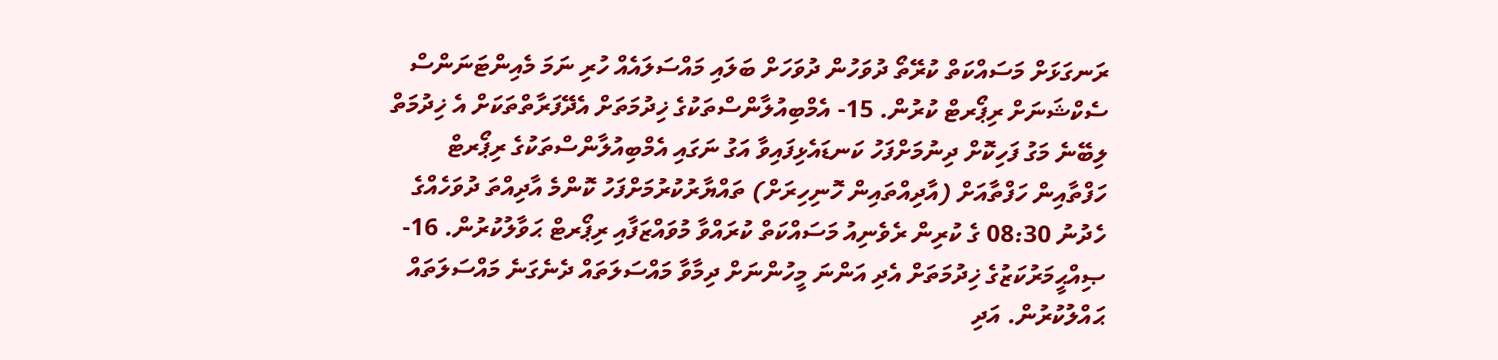ރަނގަޅަށް މަސައްކަތް ކުރޭތޯ ދުވަހުން ދުވަހަށް ބަލައި މައްސަލައެއް ހުރި ނަމަ މެއިންޓަނަންސް ސެކްޝަނަށް ރިޕޯރޓް ކުރުން. 15- އެމްބިއުލާންސްތަކުގެ ޚިދުމަތަށް އެދޭފަރާތްތަކަށް އެ ޚިދުމަތް ލިބޭނެ މަގު ފަހިކޮށް ދިނުމަށްފަހު ކަނޑައެޅިފައިވާ އަގު ނަގައި އެމްބިއުލާންސްތަކުގެ ރިޕޯރޓް ހަފްތާއިން ހަފްތާއަށް (އާދިއްތައިން ހޮނިހިރަށް) ތައްޔާރުކުރުމަށްފަހު ކޮންމެ އާދިއްތަ ދުވަހެއްގެ ހެދުނު 08:30 ގެ ކުރިން ރެވެނިއު މަސައްކަތް ކުރައްވާ މުވައްޒަފާއި ރިޕޯރޓް ޙަވާލުކުރުން. 16- ޞިއްޙީމަރުކަޒުގެ ޚިދުމަތަށް އެދި އަންނަ މީހުންނަށް ދިމާވާ މައްސަލަތައް ދެނެގަނެ މައްސަލަތައް ޙައްލުކުރުން. އަދި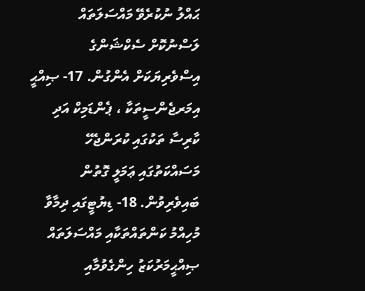ޙައްލު ނުކުރެވޭ މައްސަލަތައް ލަސްނުކޮށް ސެކްޝަންގެ އިސްވެރިޔަކަށް އެންގުން. 17- ޞިއްޙީ އިމަރޖެންސީތަކާ ، ޕެންޑަމިކް އަދި ކާރިސާ ތަކުގައި ކުރަންޖެހޭ މަސައްކަތުގައި ޢަމަލީ ގޮތުން ބައިވެރިވުން. 18- ޑިޔުޓީގައި ދިމާވާ މުހިއްމު ކަންތައްތަކާއި މައްސަލަތައް ޞިއްޙީމަރުކަޒު ހިންގެވުމާއި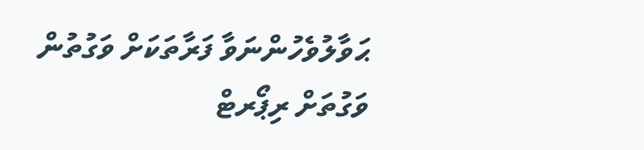ޙަވާލުވެހުންނަވާ ފަރާތަކަށް ވަގުތުން ވަގުތަށް ރިޕޯރޓް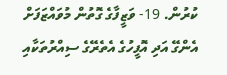ކުރުން. 19- ވަޒީފާގެ ގޮތުން މުވައްޒަފަށް އެންގޭ އަދި އޮފީހުގެ އެތެރޭގެ ސިއްރުތަކާއި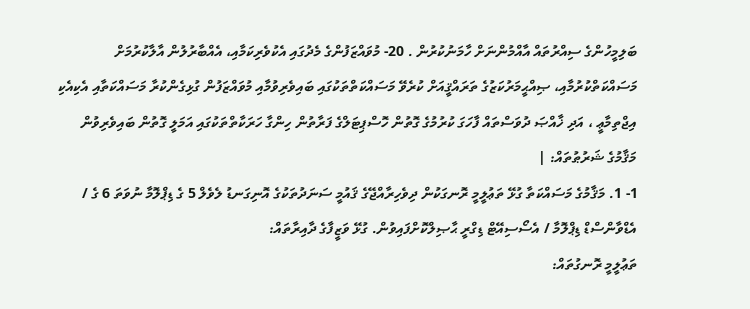ބަލިމީހުންގެ ސިއްރުތައް އާއްމުންނަށް ހާމަނުކުރުން . 20- މުވައްޒަފުންގެ މެދުގައި އެކުވެރިކަމާއި، އެއްބާރުލުން އާލާކުރުމަށް މަސައްކަތްކުރުމާއި، ޞިއްޙީމަރުކަޒުގެ ތަރައްޤީއަށް ކުރެވޭ މަސައްކަތްތަކުގައި ބައިވެރިވުމާއި މުވައްޒަފުން ގުޅިގެންކުރާ މަސައްކަތާއި އެކިއެކި އިޖްތިމާޢީ ، އަދި ޚާއްޞަ ދުވަސްތައް ފާހަގަ ކުރުމުގެ ގޮތުން ހޮސްޕިޓަލްގެ ފަރާތުން ހިންގާ ހަރަކާތްތަކުގައި އަމަލީ ގޮތުން ބައިވެރިވުން
މަޤާމުގެ ޝަރުޠުތައް: |
1- 1. މަޤާމުގެ މަސައްކަތާ ގުޅޭ ތަޢުލީމީ ރޮނގަކުން ދިވެހިރާއްޖޭގެ ޤައުމީ ސަނަދުތަކުގެ އޮނިގަނޑު ލެވެލް 5 ގެ ޑިޕްލޮމާ ނުވަތަ 6 ގެ / އެޑްވާންސްޑް ޑިޕްލޮމާ / އެސޯސިއޭޓް ޑިގްރީ ޙާޞިލްކޮށްފައިވުން. ގުޅޭ ވަޒީފާގެ ދާއިރާތައް:
ތަޢުލީމީ ރޮނގުތައް: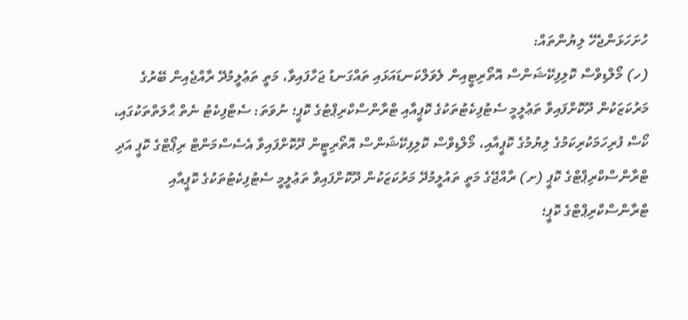ހުށަހަޅަންޖެހޭ ލިޔުންތައް:
(ހ) މޯލްޑިވްސް ކޮލިފިކޭޝަންސް އޮތޯރިޓީއިން ލެވަލްކަނޑައަޅައި ތައްގަނޑު ޖަހާފައިވާ، މަތީ ތަޢުލީމުދޭ ރާއްޖެއިން ބޭރުގެ މަރުކަޒަކުން ދޫކޮށްފައިވާ ތަޢުލީމީ ސެޓުފިކެޓުތަކުގެ ކޮޕީއާއި ޓްރާންސްކްރިޕްޓުގެ ކޮޕީ؛ ނުވަތަ: ސެޓްފިކެޓު ނެތް ޙާލަތްތަކުގައި، ކޯސް ފުރިހަމަކުރިކަމުގެ ލިޔުމުގެ ކޮޕީއާއި، މޯލްޑިވްސް ކޮލިފިކޭޝަންސް އޮތޯރިޓީން ދޫކޮށްފައިވާ އެސެސްމަންޓް ރިޕޯޓްގެ ކޮޕީ އަދި ޓްރާންސްކްރިޕްޓްގެ ކޮޕީ (ށ) ރާއްޖޭގެ މަތީ ތައުލީމުދޭ މަރުކަޒަކުން ދޫކޮށްފައިވާ ތަޢުލީމީ ސެޓުފިކެޓުތަކުގެ ކޮޕީއާއި ޓްރާންސްކްރިޕްޓްގެ ކޮޕީ؛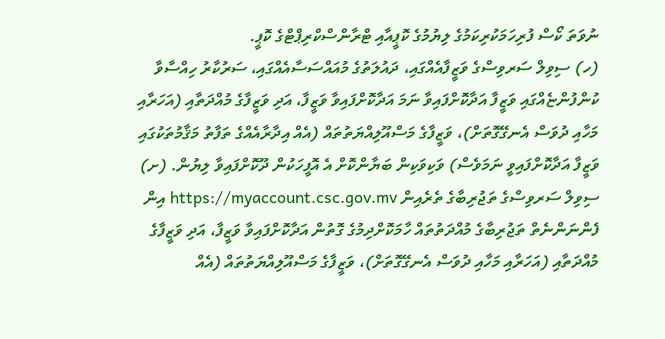ނުވަތަ ކޯސް ފުރިހަމަކުރިކަމުގެ ލިޔުމުގެ ކޮޕީއާއި ޓްރާންސްކްރިޕްޓްގެ ކޮޕީ.
(ހ) ސިވިލް ސަރވިސްގެ ވަޒީފާއެއްގައި، ދައުލަތުގެ މުއައްސަސާއެއްގައި، ސަރުކާރު ހިއްސާވާ ކުންފުންޏެއްގައި ވަޒީފާ އަދާކޮށްފައިވާ ނަމަ އަދާކޮށްފައިވާ ވަޒީފާ، އަދި ވަޒީފާގެ މުއްދަތާއި (އަހަރާއި މަހާއި ދުވަސް އެނގޭގޮތަށް)، ވަޒީފާގެ މަސްއޫލިއްޔަތުތައް (އެއް އިދާރާއެއްގެ ތަފާތު މަޤާމުތަކުގައި ވަޒީފާ އަދާކޮށްފައިވީ ނަމަވެސް) ވަކިވަކިން ބަޔާންކޮށް އެ އޮފީހަކުން ދޫކޮށްފައިވާ ލިޔުން. (ށ) ސިވިލް ސަރވިސްގެ ތަޖުރިބާގެ ތެރެއިން https://myaccount.csc.gov.mv އިން ފެންނަންނެތް ތަޖުރިބާގެ މުއްދަތުތައް ހާމަކޮށްދިމުގެ ގޮތުން އަދާކޮށްފައިވާ ވަޒީފާ، އަދި ވަޒީފާގެ މުއްދަތާއި (އަހަރާއި މަހާއި ދުވަސް އެނގޭގޮތަށް)، ވަޒީފާގެ މަސްއޫލިއްޔަތުތައް (އެއް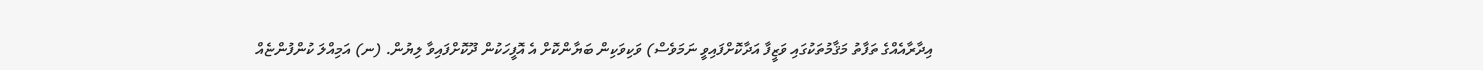އިދާރާއެއްގެ ތަފާތު މަޤާމުތަކުގައި ވަޒީފާ އަދާކޮށްފައިވީ ނަމަވެސް) ވަކިވަކިން ބަޔާންކޮށް އެ އޮފީހަކުން ދޫކޮށްފައިވާ ލިޔުން. (ނ) އަމިއްލަ ކުންފުންޏެއް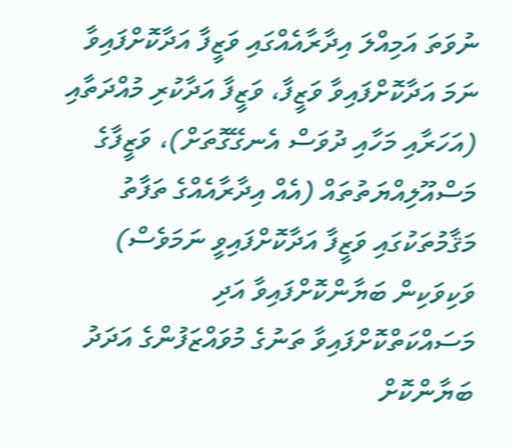ނުވަތަ އަމިއްލަ އިދާރާއެއްގައި ވަޒީފާ އަދާކޮށްފައިވާ ނަމަ އަދާކޮށްފައިވާ ވަޒީފާ، ވަޒީފާ އަދާކުރި މުއްދަތާއި (އަހަރާއި މަހާއި ދުވަސް އެނގޭގޮތަށް)، ވަޒީފާގެ މަސްއޫލިއްޔަތުތައް (އެއް އިދާރާއެއްގެ ތަފާތު މަޤާމުތަކުގައި ވަޒީފާ އަދާކޮށްފައިވީ ނަމަވެސް) ވަކިވަކިން ބަޔާންކޮށްފައިވާ އަދި މަސައްކަތްކޮށްފައިވާ ތަނުގެ މުވައްޒަފުންގެ އަދަދު ބަޔާންކޮށް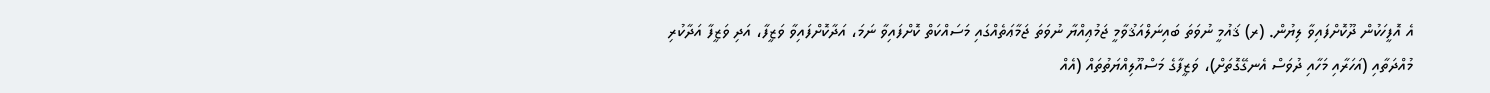އެ އޮފީހަކުން ދޫކޮށްފައިވާ ލިޔުން. (ރ) ޤައުމީ ނުވަތަ ބައިނަލްއަޤުވާމީ ޖަމުޢިއްޔާ ނުވަތަ ޖަމާޢަތެއްގައި މަސައްކަތް ކޮށްފައިވާ ނަމަ، އަދާކޮށްފައިވާ ވަޒީފާ، އަދި ވަޒީފާ އަދާކުރި މުއްދަތާއި (އަހަރާއި މަހާއި ދުވަސް އެނގޭގޮތަށް)، ވަޒީފާގެ މަސްއޫލިއްޔަތުތައް (އެއް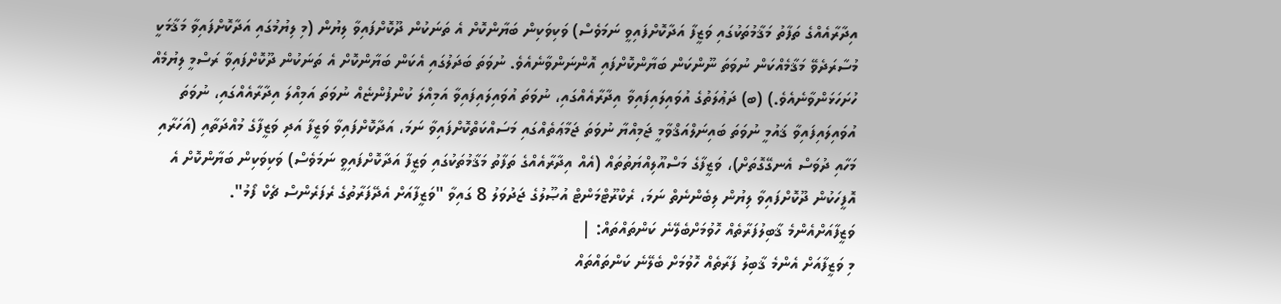އިދާރާއެއްގެ ތަފާތު މަޤާމުތަކުގައި ވަޒީފާ އަދާކޮށްފައިވީ ނަމަވެސް) ވަކިވަކިން ބަޔާންކޮށް އެ ތަނަކުން ދޫކޮށްފައިވާ ލިޔުން (މި ލިޔުމުގައި އަދާކޮށްފައިވާ މަޤާމަކީ މުސާރަދެވޭ މަޤާމެއްކަން ނުވަތަ ނޫންކަން ބަޔާންކޮށްފައި އޮންނަންވާނެއެވެ. ނުވަތަ ބަދަލުގައި އެކަން ބަޔާންކޮށް އެ ތަނަކުން ދޫކޮށްފައިވާ ރަސްމީ ލިޔުމެއް ހުށަހަޅަންވާނެއެވެ.) (ބ) ދަޢުލަތުގެ އުވައިލައިފައިވާ އިދާރާއެއްގައި، ނުވަތަ އުވައިލައިފައިވާ އަމިއްލަ ކުންފުންޏެއް ނުވަތަ އަމިއްލަ އިދާރާއެއްގައި، ނުވަތަ އުވައިލައިފައިވާ ޤައުމީ ނުވަތަ ބައިނަލްއަޤްވާމީ ޖަމިއްޔާ ނުވަތަ ޖަމާޢަތެއްގައި މަސައްކަތްކޮށްފައިވާ ނަމަ، އަދާކޮށްފައިވާ ވަޒީފާ އަދި ވަޒީފާގެ މުއްދަތާއި (އަހަރާއި މަހާއި ދުވަސް އެނގޭގޮތަށް)، ވަޒީފާގެ މަސްއޫލިއްޔަތުތައް (އެއް އިދާރާއެއްގެ ތަފާތު މަޤާމުތަކުގައި ވަޒީފާ އަދާކޮށްފައިވީ ނަމަވެސް) ވަކިވަކިން ބަޔާންކޮށް އެ އޮފީހަކުން ދޫކޮށްފައިވާ ލިޔުން ލިބެންނެތް ނަމަ، ރެކްރޫޓްމަންޓް އުޞޫލުގެ ޖަދުވަލު 8 ގައިވާ "ވަޒީފާއަށް އެދޭފަރާތުގެ ރެފަރެންސް ޗެކް ފޯމު".
ވަޒީފާއަށްއެންމެ ޤާބިލުފަރާތެއް ހޮވުމަށްބެލޭނެ ކަންތައްތައް: |
މި ވަޒީފާއަށް އެންމެ ޤާބިލު ފަރާތެއް ހޮވުމަށް ބެލޭނެ ކަންތައްތައް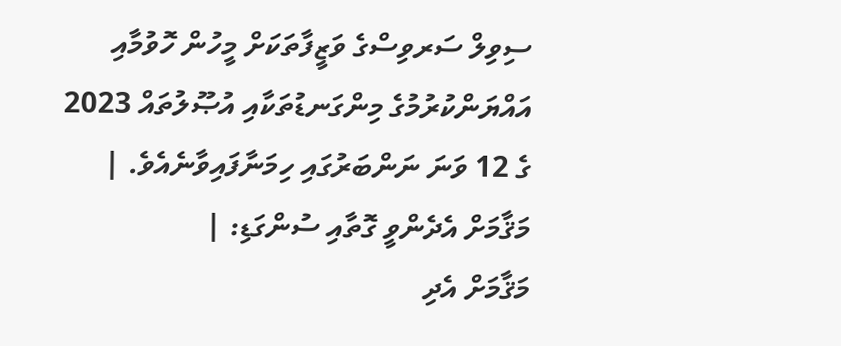ސިވިލް ސަރވިސްގެ ވަޒީފާތަކަށް މީހުން ހޮވުމާއި އައްޔަންކުރުމުގެ މިންގަނޑުތަކާއި އުޞޫލުތައް 2023 ގެ 12 ވަނަ ނަންބަރުގައި ހިމަނާފައިވާނެއެވެ. |
މަޤާމަށް އެދެންވީ ގޮތާއި ސުންގަޑި: |
މަޤާމަށް އެދި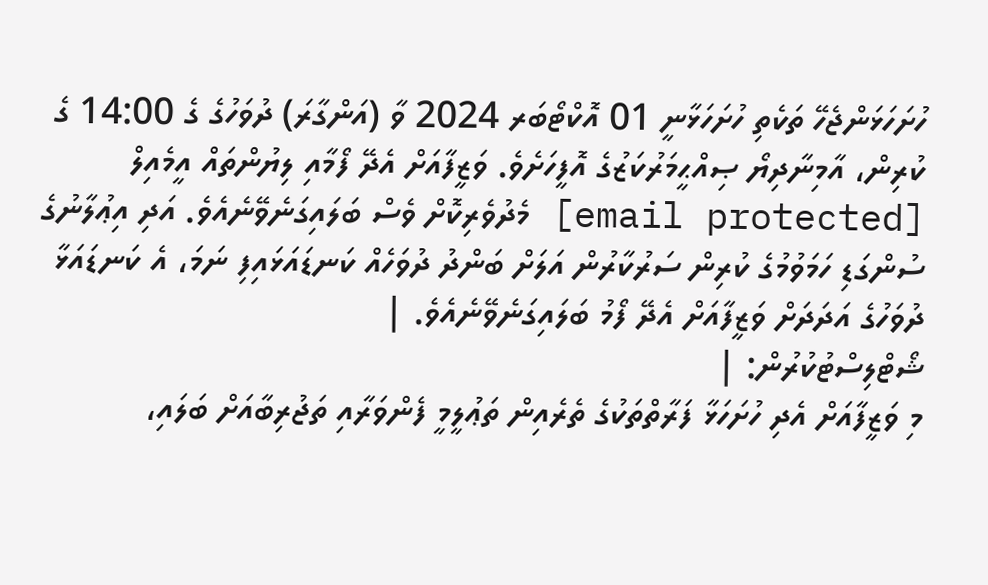ހުށަހަޅަންޖެހޭ ތަކެތި ހުށަހަޅާނީ 01 އޮކްޓޯބަރ 2024 ވާ (އަންގާރަ) ދުވަހުގެ ގެ 14:00 ގެ ކުރިން، އާމިނާދިޔޯ ޞިއްޙީމަރުކަޒުގެ އޮފީހަށެވެ. ވަޒީފާއަށް އެދޭ ފޯމާއި ލިޔުންތައް އީމެއިލް [email protected] މެދުވެރިކޮށް ވެސް ބަލައިގަނެވޭނެއެވެ. އަދި އިޢުލާނުގެ ސުންގަޑި ހަމަވުމުގެ ކުރިން ސަރުކާރުން އަލަށް ބަންދު ދުވަހެއް ކަނޑައަޅައިފި ނަމަ، އެ ކަނޑައަޅާ ދުވަހުގެ އަދަދަށް ވަޒީފާއަށް އެދޭ ފޯމު ބަލައިގަނެވޭނެއެވެ. |
ޝޯޓްލިސްޓުކުރުން: |
މި ވަޒީފާއަށް އެދި ހުށަހަޅާ ފަރާތްތަކުގެ ތެރެއިން ތަޢުލީމީ ފެންވަރާއި ތަޖުރިބާއަށް ބަލައި،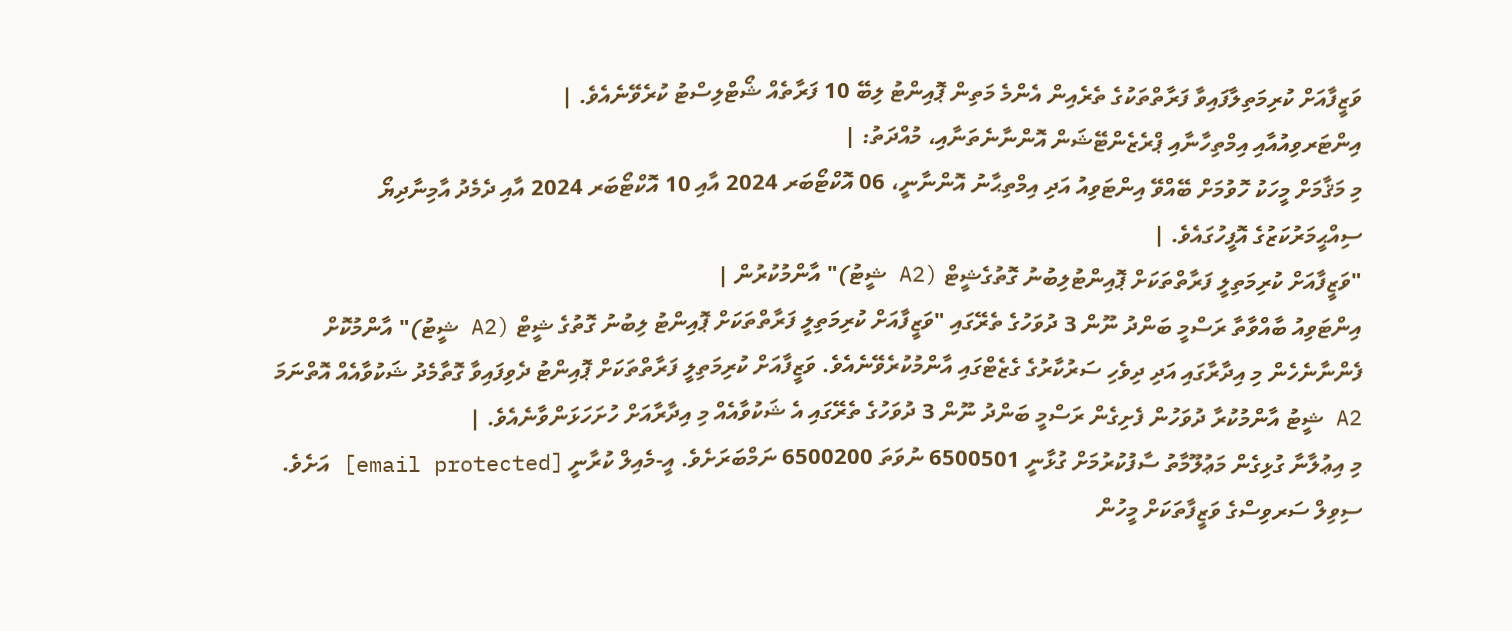ވަޒީފާއަށް ކުރިމަތިލާފައިވާ ފަރާތްތަކުގެ ތެރެއިން އެންމެ މަތިން ޕޮއިންޓު ލިބޭ 10 ފަރާތެއް ޝޯޓްލިސްޓު ކުރެވޭނެއެވެ. |
އިންޓަރވިއުއާއި އިމްތިހާނާއި ޕްރެޒެންޓޭޝަން އޮންނާނެތަނާއި، މުއްދަތު: |
މި މަޤާމަށް މީހަކު ހޮވުމަށް ބޭއްވޭ އިންޓަވިއު އަދި އިމްތިޙާނު އޮންނާނީ، 06 އޮކްޓޯބަރ 2024 އާއި 10 އޮކްޓޯބަރ 2024 އާއި ދެމެދު އާމިނާދިޔޯ ސިއްޙީމަރުކަޒުގެ އޮފީހުގައެވެ. |
"ވަޒީފާއަށް ކުރިމަތިލީ ފަރާތްތަކަށް ޕޮއިންޓުލިބުނު ގޮތުގެޝީޓް (A2 ޝީޓު)" އާންމުކުރުން |
އިންޓަވިއު ބާއްވާތާ ރަސްމީ ބަންދު ނޫން 3 ދުވަހުގެ ތެރޭގައި "ވަޒީފާއަށް ކުރިމަތިލީ ފަރާތްތަކަށް ޕޮއިންޓު ލިބުނު ގޮތުގެ ޝީޓް (A2 ޝީޓު)" އާންމުކޮށް ފެންނާނެހެން މި އިދާރާގައި އަދި ދިވެހި ސަރުކާރުގެ ގެޒެޓްގައި އާންމުކުރެވޭނެއެވެ. ވަޒީފާއަށް ކުރިމަތިލީ ފަރާތްތަކަށް ޕޮއިންޓު ދެވިފައިވާ ގޮތާމެދު ޝަކުވާއެއް އޮތްނަމަ A2 ޝީޓު އާންމުކުރާ ދުވަހުން ފެށިގެން ރަސްމީ ބަންދު ނޫން 3 ދުވަހުގެ ތެރޭގައި އެ ޝަކުވާއެއް މި އިދާރާއަށް ހުށަހަޅަންވާނެއެވެ. |
މި އިޢުލާނާ ގުޅިގެން މަޢުލޫމާތު ސާފުކުރުމަށް ގުޅާނީ 6500501 ނުވަތަ 6500200 ނަމްބަރަށެވެ. އީ-މެއިލް ކުރާނީ [email protected] އަށެވެ. ސިވިލް ސަރވިސްގެ ވަޒީފާތަކަށް މީހުން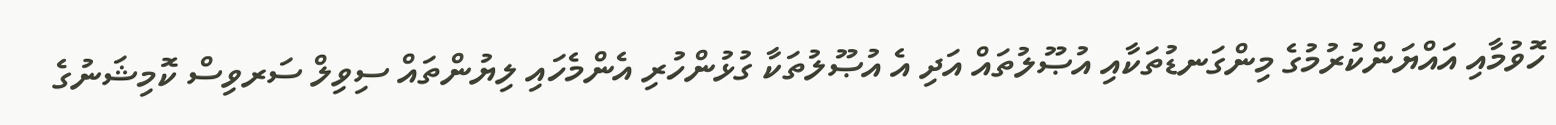ހޮވުމާއި އައްޔަންކުރުމުގެ މިންގަނޑުތަކާއި އުޞޫލުތައް އަދި އެ އުޞޫލުތަކާ ގުޅުންހުރި އެންމެހައި ލިޔުންތައް ސިވިލް ސަރވިސް ކޮމިޝަނުގެ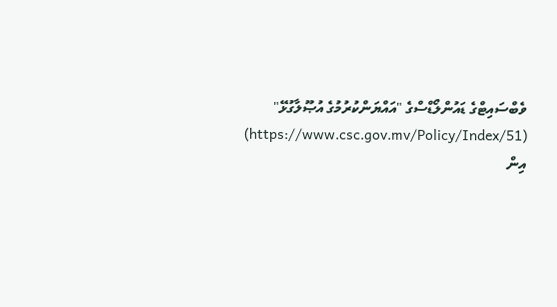ވެބްސައިޓްގެ ޑައުންލޯޑްސްގެ "އައްޔަންކުރުމުގެ އުޞޫލާގުޅޭ" (https://www.csc.gov.mv/Policy/Index/51) އިން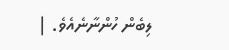ލިބެން ހުންނާނެއެވެ. |